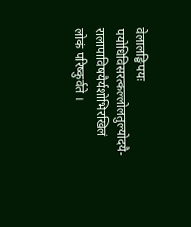वेलालङ्घिपयः पयोधिविसरत्कल्लोलतुल्योदयै-
रालापाविषयैर्यशोभिरखिलं लोकं परिष्कुर्वते ।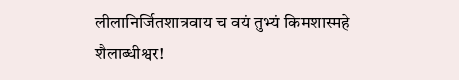लीलानिर्जितशात्रवाय च वयं तुभ्यं किमशास्महे
शैलाब्धीश्वर!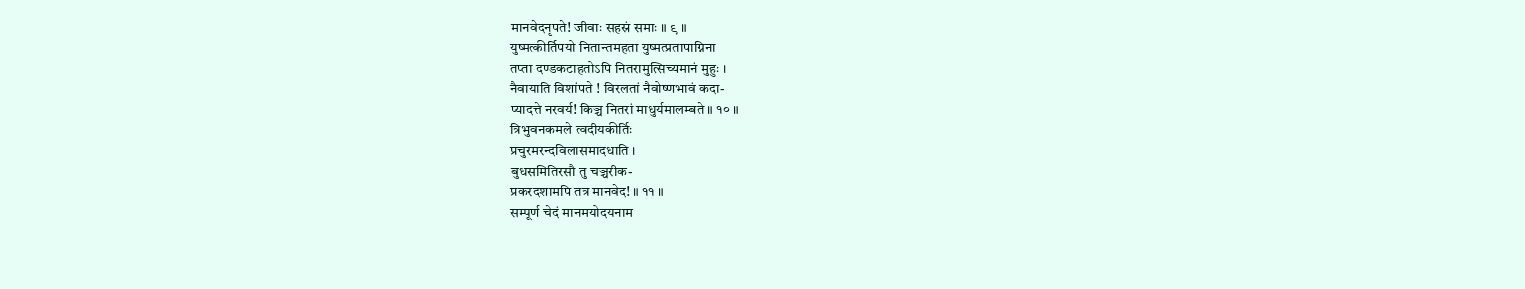मानवेदनृपते! जीवाः सहस्रं समाः ॥ ९ ॥
युष्मत्कीर्तिपयो नितान्तमहता युष्मत्प्रतापाग्निना
तप्ता दण्डकटाहतोऽपि नितरामुत्सिच्यमानं मुहुः ।
नैवायाति विशांपते ! विरलतां नैवोष्णभावं कदा-
प्यादत्ते नरवर्य! किञ्च नितरां माधुर्यमालम्बते ॥ १० ॥
त्रिभुवनकमले त्वदीयकीर्तिः
प्रचुरमरन्दविलासमादधाति ।
बुधसमितिरसौ तु चञ्चरीक-
प्रकरदशामपि तत्र मानवेद! ॥ ११ ॥
सम्पूर्ण चेदं मानमयोदयनाम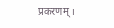प्रकरणम् ।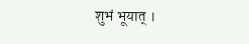शुभं भूयात् ।